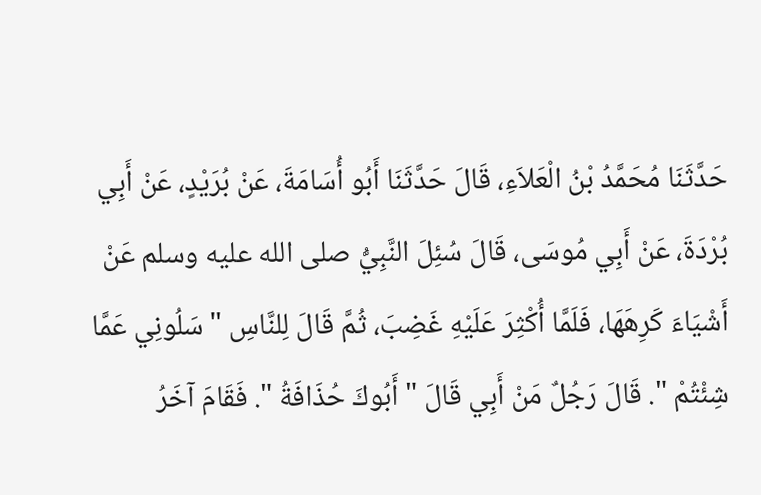حَدَّثَنَا مُحَمَّدُ بْنُ الْعَلاَءِ، قَالَ حَدَّثَنَا أَبُو أُسَامَةَ، عَنْ بُرَيْدٍ، عَنْ أَبِي بُرْدَةَ، عَنْ أَبِي مُوسَى، قَالَ سُئِلَ النَّبِيُّ صلى الله عليه وسلم عَنْ أَشْيَاءَ كَرِهَهَا، فَلَمَّا أُكْثِرَ عَلَيْهِ غَضِبَ، ثُمَّ قَالَ لِلنَّاسِ " سَلُونِي عَمَّا شِئْتُمْ ". قَالَ رَجُلٌ مَنْ أَبِي قَالَ " أَبُوكَ حُذَافَةُ ". فَقَامَ آخَرُ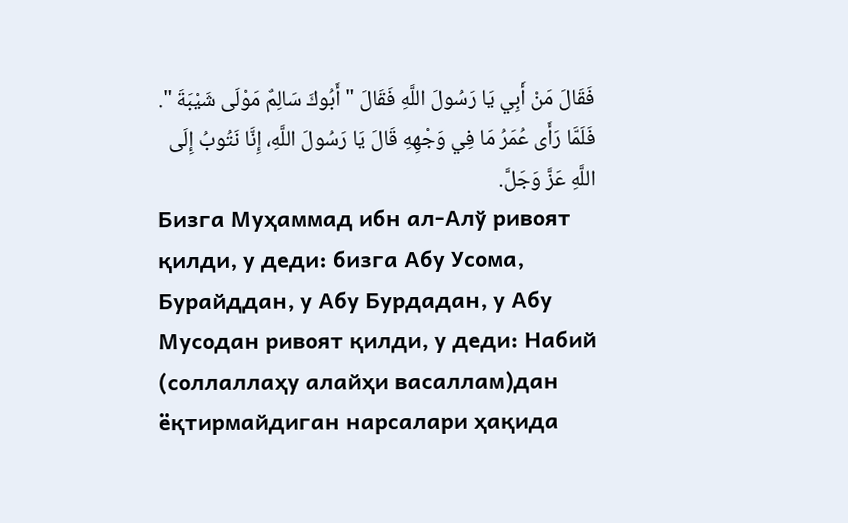فَقَالَ مَنْ أَبِي يَا رَسُولَ اللَّهِ فَقَالَ " أَبُوكَ سَالِمٌ مَوْلَى شَيْبَةَ ". فَلَمَّا رَأَى عُمَرُ مَا فِي وَجْهِهِ قَالَ يَا رَسُولَ اللَّهِ، إِنَّا نَتُوبُ إِلَى اللَّهِ عَزَّ وَجَلَّ.
Бизга Муҳаммад ибн ал-Алў ривоят қилди, у деди: бизга Абу Усома, Бурайддан, у Абу Бурдадан, у Абу Мусодан ривоят қилди, у деди: Набий (соллаллаҳу алайҳи васаллам)дан ёқтирмайдиган нарсалари ҳақида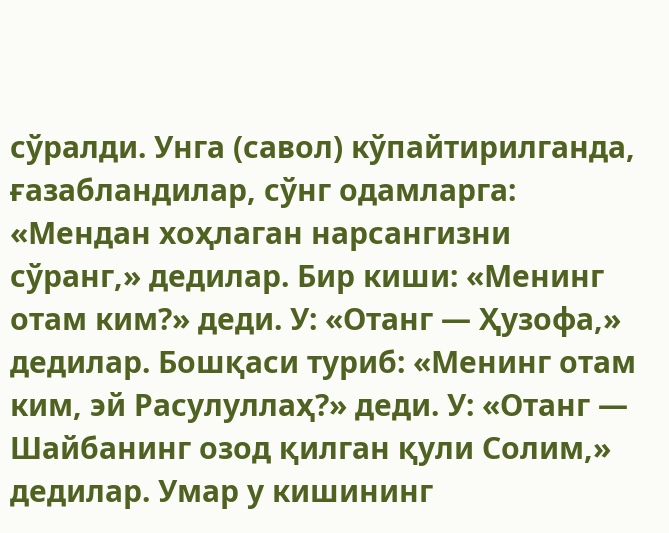сўралди. Унга (савол) кўпайтирилганда, ғазабландилар, сўнг одамларга: «Мендан хоҳлаган нарсангизни сўранг,» дедилар. Бир киши: «Менинг отам ким?» деди. У: «Отанг — Ҳузофа,» дедилар. Бошқаси туриб: «Менинг отам ким, эй Расулуллаҳ?» деди. У: «Отанг — Шайбанинг озод қилган қули Солим,» дедилар. Умар у кишининг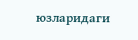юзларидаги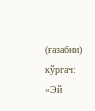(ғазабни) кўргач: «Эй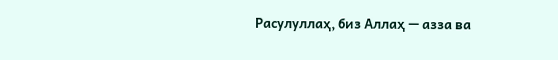Расулуллаҳ, биз Аллаҳ — азза ва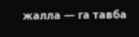жалла — га тавба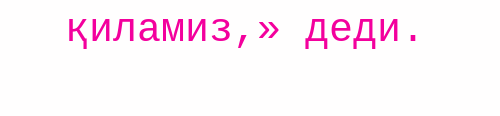қиламиз,» деди.